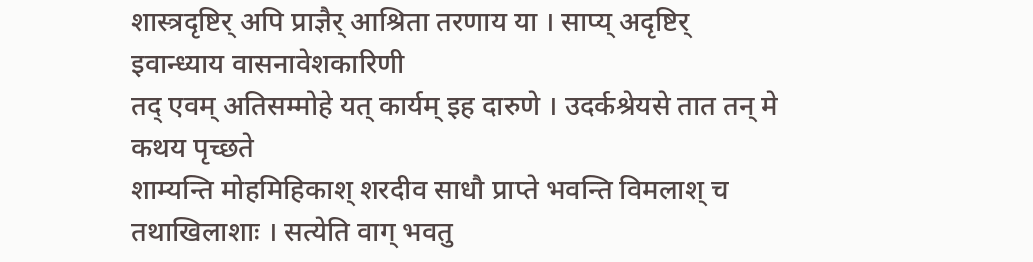शास्त्रदृष्टिर् अपि प्राज्ञैर् आश्रिता तरणाय या । साप्य् अदृष्टिर् इवान्ध्याय वासनावेशकारिणी
तद् एवम् अतिसम्मोहे यत् कार्यम् इह दारुणे । उदर्कश्रेयसे तात तन् मे कथय पृच्छते
शाम्यन्ति मोहमिहिकाश् शरदीव साधौ प्राप्ते भवन्ति विमलाश् च तथाखिलाशाः । सत्येति वाग् भवतु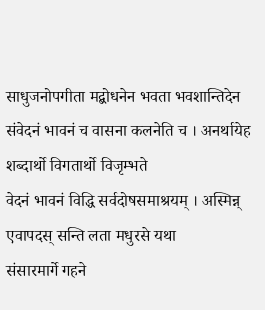साधुजनोपगीता मद्बोधनेन भवता भवशान्तिदेन
संवेदनं भावनं च वासना कलनेति च । अनर्थायेह शब्दार्थो विगतार्थो विजृम्भते
वेदनं भावनं विद्धि सर्वदोषसमाश्रयम् । अस्मिन्न् एवापदस् सन्ति लता मधुरसे यथा
संसारमार्गे गहने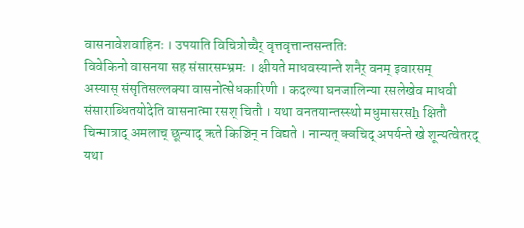वासनावेशवाहिनः । उपयाति विचित्रोच्चैर् वृत्तवृत्तान्तसन्ततिः
विवेकिनो वासनया सह संसारसम्भ्रमः । क्षीयते माधवस्यान्ते शनैर् वनम् इवारसम्
अस्यास् संसृतिसल्लक्या वासनोत्सेधकारिणी । कदल्या घनजालिन्या रसलेखेव माधवी
संसाराब्धितयोदेति वासनात्मा रसश् चितौ । यथा वनतयान्तस्स्थो मधुमासरसẖ क्षितौ
चिन्मात्राद् अमलाच् छून्याद् ऋते किञ्चिन् न विद्यते । नान्यत् क्वचिद् अपर्यन्ते खे शून्यत्वेतरद् यथा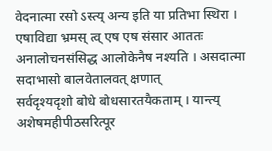वेदनात्मा रसो ऽस्त्य् अन्य इति या प्रतिभा स्थिरा । एषाविद्या भ्रमस् त्व् एष एष संसार आततः
अनालोचनसंसिद्ध आलोकेनैष नश्यति । असदात्मा सदाभासो बालवेतालवत् क्षणात्
सर्वदृश्यदृशो बोधे बोधसारतयैकताम् । यान्त्य् अशेषमहीपीठसरित्पूर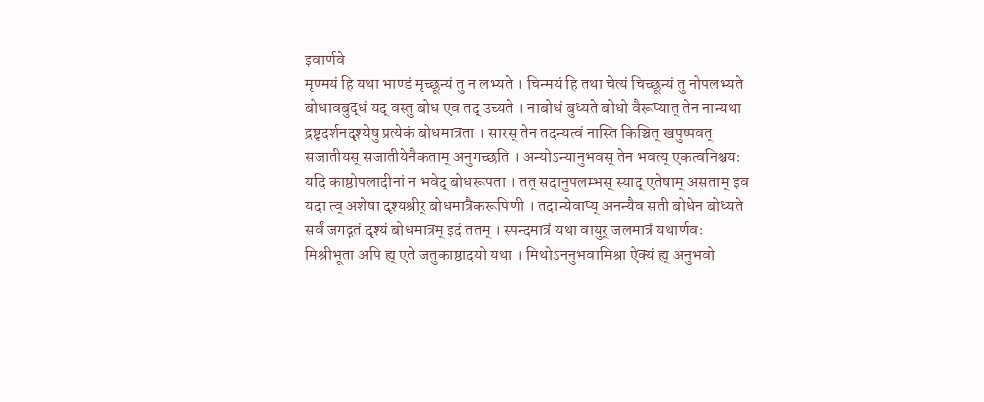इवार्णवे
मृण्मयं हि यथा भाण्डं मृच्छून्यं तु न लभ्यते । चिन्मयं हि तथा चेत्यं चिच्छून्यं तु नोपलभ्यते
बोधावबुद्धं यद् वस्तु बोध एव तद् उच्यते । नाबोधं बुध्यते बोधो वैरूप्यात् तेन नान्यथा
द्रष्टृदर्शनदृश्येषु प्रत्येकं बोधमात्रता । सारस् तेन तदन्यत्वं नास्ति किञ्चित् खपुष्पवत्
सजातीयस् सजातीयेनैकताम् अनुगच्छति । अन्योऽन्यानुभवस् तेन भवत्य् एकत्वनिश्चयः
यदि काष्ठोपलादीनां न भवेद् बोधरूपता । तत् सदानुपलम्भस् स्याद् एतेषाम् असताम् इव
यदा त्व् अशेषा दृश्यश्रीर् बोधमात्रैकरूपिणी । तदान्येवाप्य् अनन्यैव सती बोधेन बोध्यते
सर्वं जगद्गतं दृश्यं बोधमात्रम् इदं ततम् । स्पन्दमात्रं यथा वायुर् जलमात्रं यथार्णवः
मिश्रीभूता अपि ह्य् एते जतुकाष्ठादयो यथा । मिथोऽननुभवामिश्रा ऐक्यं ह्य् अनुभवो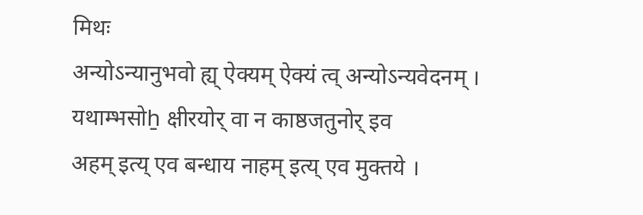मिथः
अन्योऽन्यानुभवो ह्य् ऐक्यम् ऐक्यं त्व् अन्योऽन्यवेदनम् । यथाम्भसोẖ क्षीरयोर् वा न काष्ठजतुनोर् इव
अहम् इत्य् एव बन्धाय नाहम् इत्य् एव मुक्तये ।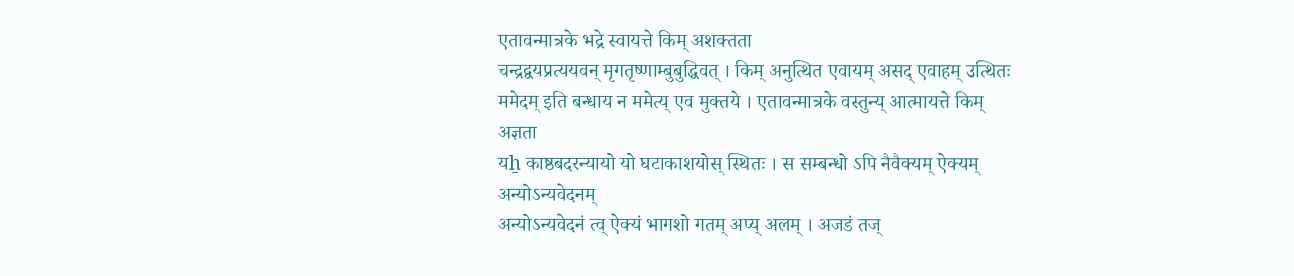एतावन्मात्रके भद्रे स्वायत्ते किम् अशक्तता
चन्द्रद्वयप्रत्ययवन् मृगतृष्णाम्बुबुद्धिवत् । किम् अनुत्थित एवायम् असद् एवाहम् उत्थितः
ममेदम् इति बन्धाय न ममेत्य् एव मुक्तये । एतावन्मात्रके वस्तुन्य् आत्मायत्ते किम् अज्ञता
यẖ काष्ठबदरन्यायो यो घटाकाशयोस् स्थितः । स सम्बन्धो ऽपि नैवैक्यम् ऐक्यम् अन्योऽन्यवेदनम्
अन्योऽन्यवेदनं त्व् ऐक्यं भागशो गतम् अप्य् अलम् । अजडं तज्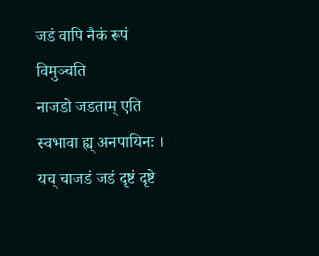जडं वापि नैकं रूपं विमुञ्चति
नाजडो जडताम् एति स्वभावा ह्य् अनपायिनः । यच् चाजडं जडं दृष्टं दृष्टे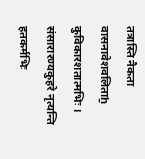तत्रास्ति नैकता
वासनावेशवलिताẖ कुविकारशतात्मभिः । संसारारण्यकुहरे नृत्यन्ति हतकर्मभिः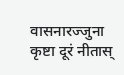वासनारज्जुना कृष्टा दूरं नीतास्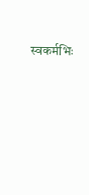स्वकर्मभिः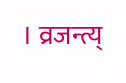। व्रजन्त्य्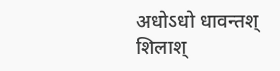अधोऽधो धावन्तश् शिलाश्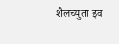शैलच्युता इव